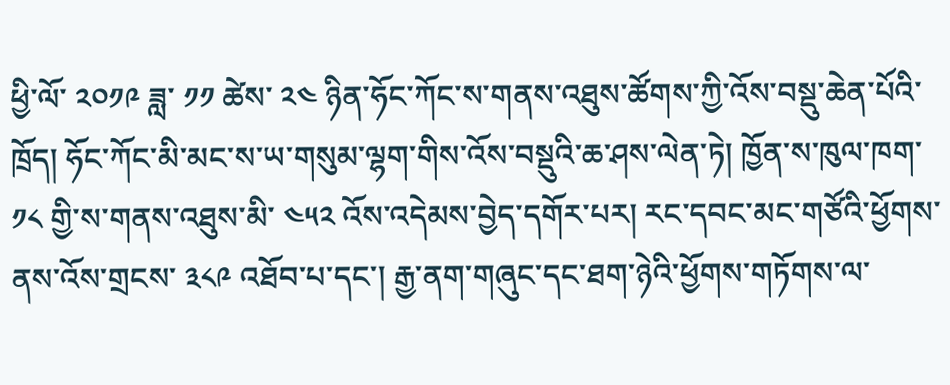ཕྱི་ལོ་ ༢༠༡༩ ཟླ་ ༡༡ ཚེས་ ༢༤ ཉིན་ཧོང་ཀོང་ས་གནས་འཐུས་ཚོགས་ཀྱི་འོས་བསྡུ་ཆེན་པོའི་ཁྲོད། ཧོང་ཀོང་མི་མང་ས་ཡ་གསུམ་ལྷག་གིས་འོས་བསྡུའི་ཆ་ཤས་ལེན་ཏེ། ཁྱོན་ས་ཁུལ་ཁག་ ༡༨ གྱི་ས་གནས་འཐུས་མི་ ༤༥༢ འོས་འདེམས་བྱེད་དགོར་པར། རང་དབང་མང་གཙོའི་ཕྱོགས་ནས་འོས་གྲངས་ ༣༨༩ འཐོབ་པ་དང་། རྒྱ་ནག་གཞུང་དང་ཐག་ཉེའི་ཕྱོགས་གཏོགས་ལ་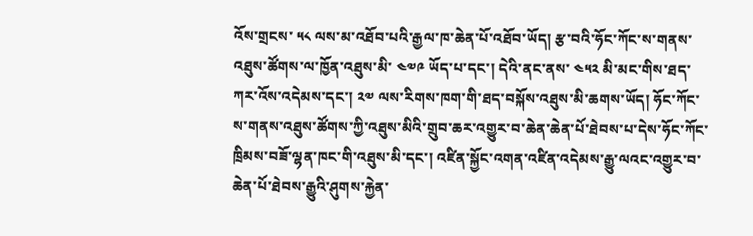འོས་གྲངས་ ༥༨ ལས་མ་འཐོབ་པའི་རྒྱལ་ཁ་ཆེན་པོ་འཐོབ་ཡོད། རྩ་བའི་ཧོང་ཀོང་ས་གནས་འཐུས་ཚོགས་ལ་ཁྱོན་འཐུས་མི་ ༤༧༩ ཡོད་པ་དང་། དེའི་ནང་ནས་ ༤༥༢ མི་མང་གིས་ཐད་ཀར་འོས་འདེམས་དང་། ༢༧ ལས་རིགས་ཁག་གི་ཐད་བསྐོས་འཐུས་མི་ཆགས་ཡོད། ཧོང་ཀོང་ས་གནས་འཐུས་ཚོགས་ཀྱི་འཐུས་མིའི་གྲུབ་ཆར་འགྱུར་བ་ཆེན་ཆེན་པོ་ཐེབས་པ་དེས་ཧོང་ཀོང་ཁྲིམས་བཟོ་ལྷན་ཁང་གི་འཐུས་མི་དང་། འཛིན་སྐྱོང་འགན་འཛིན་འདེམས་རྒྱུ་ལའང་འགྱུར་བ་ཆེན་པོ་ཐེབས་རྒྱུའི་ཤུགས་རྐྱེན་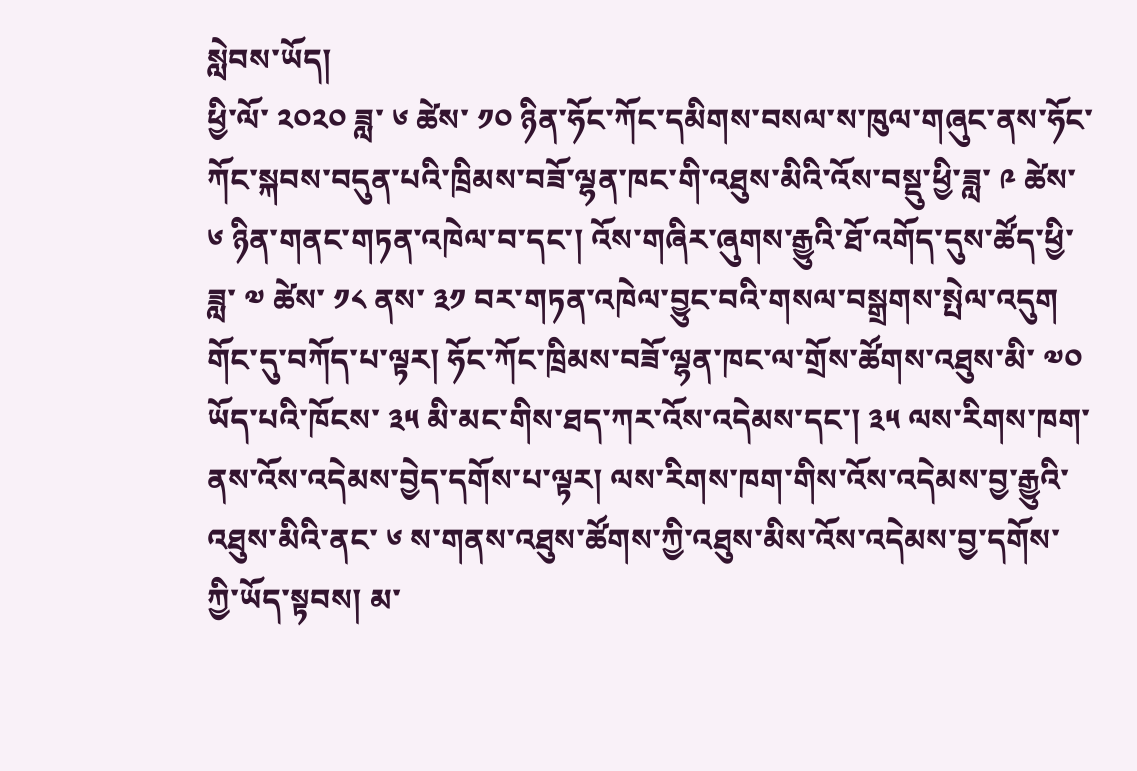སླེབས་ཡོད།
ཕྱི་ལོ་ ༢༠༢༠ ཟླ་ ༦ ཚེས་ ༡༠ ཉིན་ཧོང་ཀོང་དམིགས་བསལ་ས་ཁུལ་གཞུང་ནས་ཧོང་ཀོང་སྐབས་བདུན་པའི་ཁྲིམས་བཟོ་ལྷན་ཁང་གི་འཐུས་མིའི་འོས་བསྡུ་ཕྱི་ཟླ་ ༩ ཚེས་ ༦ ཉིན་གནང་གཏན་འཁེལ་བ་དང་། འོས་གཞིར་ཞུགས་རྒྱུའི་ཐོ་འགོད་དུས་ཚོད་ཕྱི་ཟླ་ ༧ ཚེས་ ༡༨ ནས་ ༣༡ བར་གཏན་འཁེལ་བྱུང་བའི་གསལ་བསྒྲགས་སྤེལ་འདུག གོང་དུ་བཀོད་པ་ལྟར། ཧོང་ཀོང་ཁྲིམས་བཟོ་ལྷན་ཁང་ལ་གྲོས་ཚོགས་འཐུས་མི་ ༧༠ ཡོད་པའི་ཁོངས་ ༣༥ མི་མང་གིས་ཐད་ཀར་འོས་འདེམས་དང་། ༣༥ ལས་རིགས་ཁག་ནས་འོས་འདེམས་བྱེད་དགོས་པ་ལྟར། ལས་རིགས་ཁག་གིས་འོས་འདེམས་བྱ་རྒྱུའི་འཐུས་མིའི་ནང་ ༦ ས་གནས་འཐུས་ཚོགས་ཀྱི་འཐུས་མིས་འོས་འདེམས་བྱ་དགོས་ཀྱི་ཡོད་སྟབས། མ་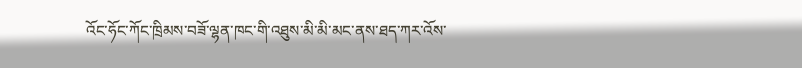འོང་ཧོང་ཀོང་ཁྲིམས་བཟོ་ལྷན་ཁང་གི་འཐུས་མི་མི་མང་ནས་ཐད་ཀར་འོས་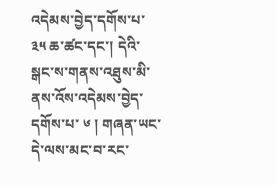འདེམས་བྱེད་དགོས་པ་ ༣༥ ཆ་ཚང་དང་། དེའི་སྒང་ས་གནས་འཐུས་མི་ནས་འོས་འདེམས་བྱེད་དགོས་པ་ ༦ ། གཞན་ཡང་དེ་ལས་མང་བ་རང་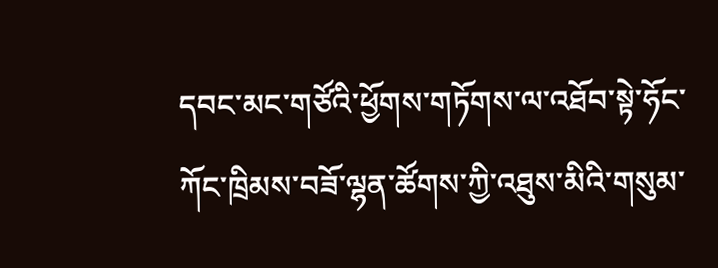དབང་མང་གཙོའི་ཕྱོགས་གཏོགས་ལ་འཐོབ་སྟེ་ཧོང་ཀོང་ཁྲིམས་བཟོ་ལྷན་ཚོགས་ཀྱི་འཐུས་མིའི་གསུམ་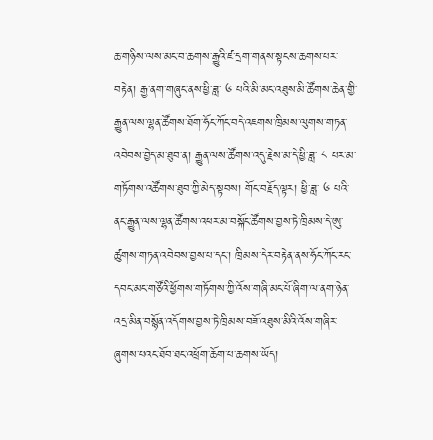ཆ་གཉིས་ལས་མང་བ་ཆགས་རྒྱུའི་ཛ་དྲག་གནས་སྟངས་ཆགས་པར་བརྟེན། རྒྱ་ནག་གཞུང་ནས་ཕྱི་ཟླ་ ༦ པའི་མི་མང་འཐུས་མི་ཚོགས་ཆེན་གྱི་རྒྱུན་ལས་ལྷན་ཚོགས་ཐོག་ཧོང་ཀོང་བདེ་འཇགས་ཁྲིམས་ལུགས་གཏན་འབེབས་བྱེད་མ་ཐུབ་ན། རྒྱུན་ལས་ཚོགས་འདུ་རྗེས་མ་དེ་ཕྱི་ཟླ་ ༨ པར་མ་གཏོགས་འཚོགས་ཐུབ་ཀྱི་མེད་སྟབས། གོང་བརྗོད་ལྟར། ཕྱི་ཟླ་ ༦ པའི་ནང་རྒྱུན་ལས་ལྷན་ཚོགས་འཕར་མ་བསྐོང་ཚོགས་བྱས་ཏེ་ཁྲིམས་དེ་ཨུ་ཚུགས་གཏན་འབེབས་བྱས་པ་དང་། ཁྲིམས་དེར་བརྟེན་ནས་ཧོང་ཀོང་རང་དབང་མང་གཙོའི་ཕྱོགས་གཏོགས་ཀྱི་འོས་གཞི་མང་པོ་ཞིག་ལ་ནག་ཉེན་འདྲ་མིན་བསྙོན་འདོགས་བྱས་ཏེ་ཁྲིམས་བཟོ་འཐུས་མིའི་འོས་གཞིར་ཞུགས་པའང་ཐོབ་ཐང་འཕྲོག་ཆོག་པ་ཆགས་ཡོད།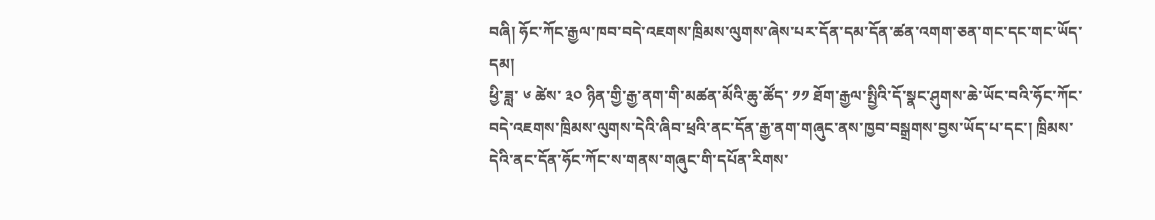བཞི། ཧོང་ཀོང་རྒྱལ་ཁབ་བདེ་འཇགས་ཁྲིམས་ལུགས་ཞེས་པར་དོན་དམ་དོན་ཚན་འགག་ཅན་གང་དང་གང་ཡོད་དམ།
ཕྱི་ཟླ་ ༦ ཚེས་ ༣༠ ཉིན་གྱི་རྒྱ་ནག་གི་མཚན་མོའི་ཆུ་ཚོད་ ༡༡ ཐོག་རྒྱལ་སྤྱིའི་དོ་སྣང་ཤུགས་ཆེ་ཡོང་བའི་ཧོང་ཀོང་བདེ་འཇགས་ཁྲིམས་ལུགས་དེའི་ཞིབ་ཕྲའི་ནང་དོན་རྒྱ་ནག་གཞུང་ནས་ཁྱབ་བསྒྲགས་བྱས་ཡོད་པ་དང་། ཁྲིམས་དེའི་ནང་དོན་ཧོང་ཀོང་ས་གནས་གཞུང་གི་དཔོན་རིགས་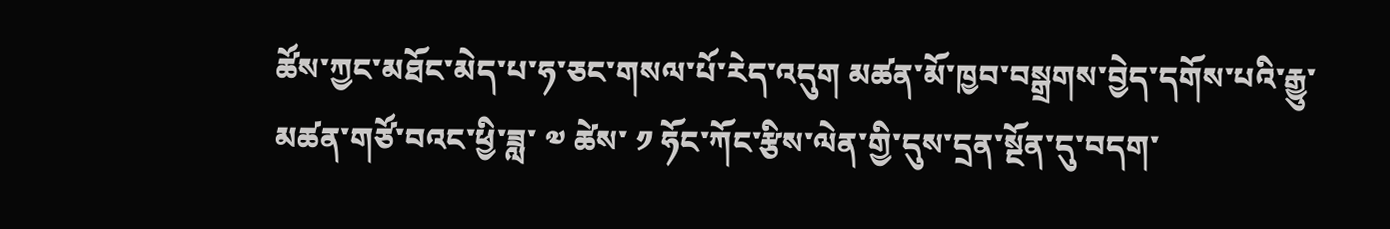ཚོས་ཀྱང་མཐོང་མེད་པ་ཧ་ཅང་གསལ་པོ་རེད་འདུག མཚན་མོ་ཁྱབ་བསྒྲགས་བྱེད་དགོས་པའི་རྒྱུ་མཚན་གཙོ་བའང་ཕྱི་ཟླ་ ༧ ཚེས་ ༡ ཧོང་ཀོང་རྩིས་ལེན་གྱི་དུས་དྲན་སྔོན་དུ་བདག་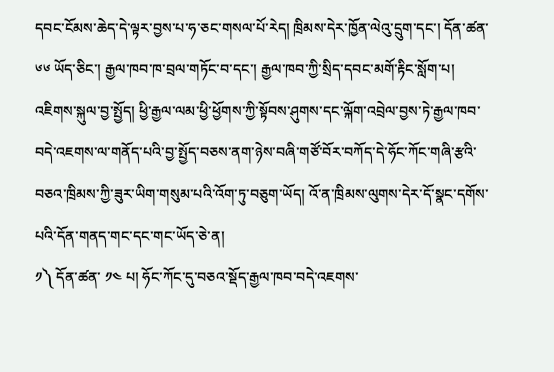དབང་ངོམས་ཆེད་དེ་ལྟར་བྱས་པ་ཧ་ཅང་གསལ་པོ་རེད། ཁྲིམས་དེར་ཁྱོན་ལེའུ་དྲུག་དང་། དོན་ཚན་ ༦༦ ཡོད་ཅིང་། རྒྱལ་ཁབ་ཁ་བྲལ་གཏོང་བ་དང་། རྒྱལ་ཁབ་ཀྱི་སྲིད་དབང་མགོ་རྟིང་སློག་པ། འཇིགས་སྐུལ་བྱ་སྤྱོད། ཕྱི་རྒྱལ་ལམ་ཕྱི་ཕྱོགས་ཀྱི་སྟོབས་ཤུགས་དང་ལྐོག་འབྲེལ་བྱས་ཏེ་རྒྱལ་ཁབ་བདེ་འཇགས་ལ་གནོད་པའི་བྱ་སྤྱོད་བཅས་ནག་ཉེས་བཞི་གཙོ་བོར་བཀོད་དེ་ཧོང་ཀོང་གཞི་རྩའི་བཅའ་ཁྲིམས་ཀྱི་ཟུར་ཡིག་གསུམ་པའི་འོག་ཏུ་བཅུག་ཡོད། འོ་ན་ཁྲིམས་ལུགས་དེར་དོ་སྣང་དགོས་པའི་དོན་གནད་གང་དང་གང་ཡོད་ཅེ་ན།
༡༽ དོན་ཚན་ ༡༤ པ། ཧོང་ཀོང་དུ་བཅའ་སྡོད་རྒྱལ་ཁབ་བདེ་འཇགས་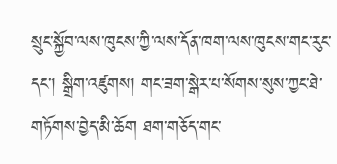སྲུང་སྐྱོབ་ལས་ཁུངས་ཀྱི་ལས་དོན་ཁག་ལས་ཁུངས་གང་རུང་དང་། སྒྲིག་འཛུགས། གང་ཟག་སྒེར་པ་སོགས་སུས་ཀྱང་ཐེ་གཏོགས་བྱེད་མི་ཆོག ཐག་གཅོད་གང་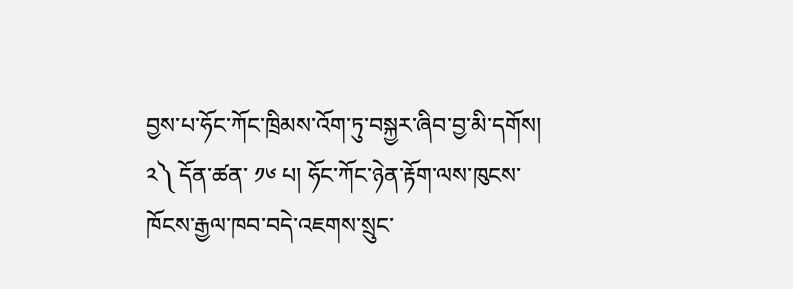བྱས་པ་ཧོང་ཀོང་ཁྲིམས་འོག་ཏུ་བསྐྱར་ཞིབ་བྱ་མི་དགོས།
༢༽ དོན་ཚན་ ༡༦ པ། ཧོང་ཀོང་ཉེན་རྟོག་ལས་ཁུངས་ཁོངས་རྒྱལ་ཁབ་བདེ་འཇགས་སྲུང་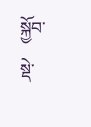སྐྱོབ་སྡེ་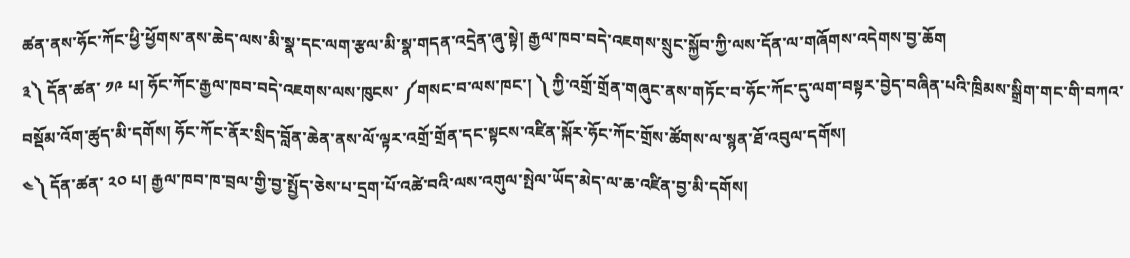ཚན་ནས་ཧོང་ཀོང་ཕྱི་ཕྱོགས་ནས་ཆེད་ལས་མི་སྣ་དང་ལག་རྩལ་མི་སྣ་གདན་འདྲེན་ཞུ་སྟེ། རྒྱལ་ཁབ་བདེ་འཇགས་སྲུང་སྐྱོབ་ཀྱི་ལས་དོན་ལ་གཞོགས་འདེགས་བྱ་ཆོག
༣༽ དོན་ཚན་ ༡༩ པ། ཧོང་ཀོང་རྒྱལ་ཁབ་བདེ་འཇགས་ལས་ཁུངས་ ༼གསང་བ་ལས་ཁང་། ༽ ཀྱི་འགྲོ་གྲོན་གཞུང་ནས་གཏོང་བ་ཧོང་ཀོང་དུ་ལག་བསྟར་བྱེད་བཞིན་པའི་ཁྲིམས་སྒྲིག་གང་གི་བཀའ་བསྡོམ་འོག་ཚུད་མི་དགོས། ཧོང་ཀོང་ནོར་སྲིད་བློན་ཆེན་ནས་ལོ་ལྟར་འགྲོ་གྲོན་དང་སྟངས་འཛིན་སྐོར་ཧོང་ཀོང་གྲོས་ཚོགས་ལ་སྙན་ཐོ་འབུལ་དགོས།
༤༽ དོན་ཚན་ ༢༠ པ། རྒྱལ་ཁབ་ཁ་བྲལ་གྱི་བྱ་སྤྱོད་ཅེས་པ་དྲག་པོ་འཚེ་བའི་ལས་འགུལ་སྤེལ་ཡོད་མེད་ལ་ཆ་འཛིན་བྱ་མི་དགོས།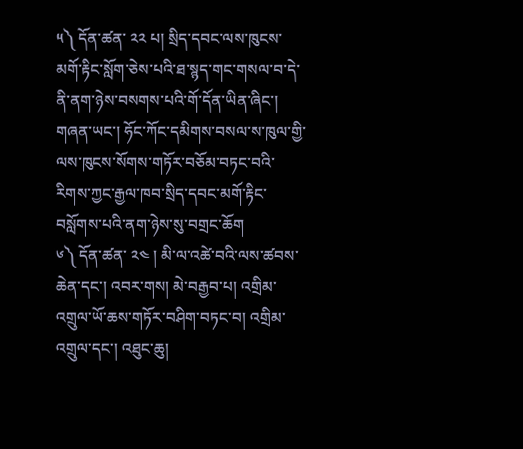༥༽ དོན་ཚན་ ༢༢ པ། སྲིད་དབང་ལས་ཁུངས་མགོ་རྟིང་སློག་ཅེས་པའི་ཐ་སྙད་གང་གསལ་བ་དེ་ནི་ནག་ཉེས་བསགས་པའི་གོ་དོན་ཡིན་ཞིང་། གཞན་ཡང་། ཧོང་ཀོང་དམིགས་བསལ་ས་ཁུལ་གྱི་ལས་ཁུངས་སོགས་གཏོར་བཅོམ་བཏང་བའི་རིགས་ཀྱང་རྒྱལ་ཁབ་སྲིད་དབང་མགོ་རྟིང་བསློགས་པའི་ནག་ཉེས་སུ་བགྲང་ཆོག
༦༽ དོན་ཚན་ ༢༤ ། མི་ལ་འཚེ་བའི་ལས་ཚབས་ཆེན་དང་། འབར་གས། མེ་བརྒྱབ་པ། འགྲིམ་འགྲུལ་ཡོ་ཆས་གཏོར་བཤིག་བཏང་བ། འགྲིམ་འགྲུལ་དང་། འཐུང་ཆུ།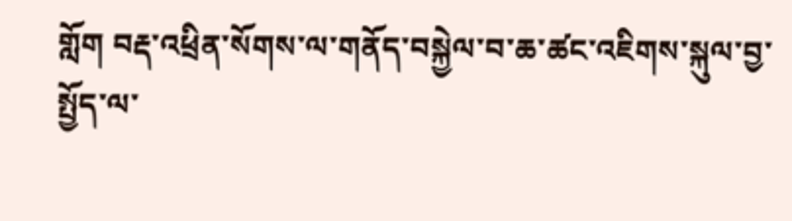གློག བརྡ་འཕྲིན་སོགས་ལ་གནོད་བསྐྱེལ་བ་ཆ་ཚང་འཇིགས་སྐུལ་བྱ་སྤྱོད་ལ་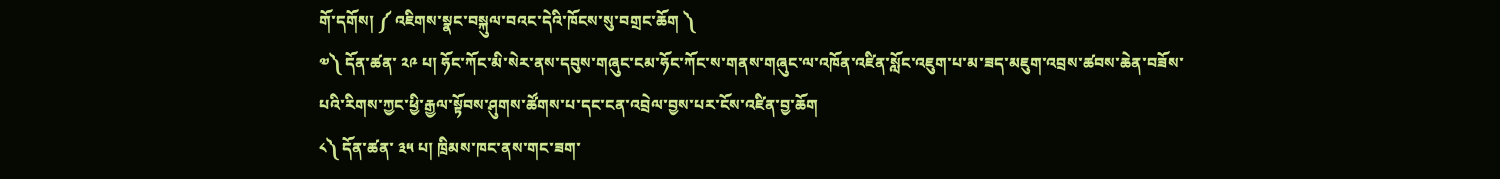གོ་དགོས། ༼ འཇིགས་སྣང་བསྐུལ་བའང་དེའི་ཁོངས་སུ་བགྲང་ཆོག ༽
༧༽ དོན་ཚན་ ༢༩ པ། ཧོང་ཀོང་མི་སེར་ནས་དབུས་གཞུང་ངམ་ཧོང་ཀོང་ས་གནས་གཞུང་ལ་འཁོན་འཛིན་སློང་འཇུག་པ་མ་ཟད་མཇུག་འབྲས་ཚབས་ཆེན་བཟོས་པའི་རིགས་ཀྱང་ཕྱི་རྒྱལ་སྟོབས་ཤུགས་ཚོགས་པ་དང་ངན་འབྲེལ་བྱས་པར་ངོས་འཛིན་བྱ་ཆོག
༨༽ དོན་ཚན་ ༣༥ པ། ཁྲིམས་ཁང་ནས་གང་ཟག་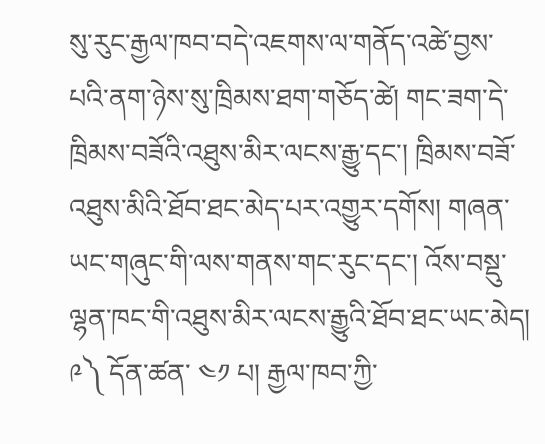སུ་རུང་རྒྱལ་ཁབ་བདེ་འཇགས་ལ་གནོད་འཚེ་བྱས་པའི་ནག་ཉེས་སུ་ཁྲིམས་ཐག་གཅོད་ཚེ། གང་ཟག་དེ་ཁྲིམས་བཟོའི་འཐུས་མིར་ལངས་རྒྱུ་དང་། ཁྲིམས་བཟོ་འཐུས་མིའི་ཐོབ་ཐང་མེད་པར་འགྱུར་དགོས། གཞན་ཡང་གཞུང་གི་ལས་གནས་གང་རུང་དང་། འོས་བསྡུ་ལྷན་ཁང་གི་འཐུས་མིར་ལངས་རྒྱུའི་ཐོབ་ཐང་ཡང་མེད།
༩༽ དོན་ཚན་ ༤༡ པ། རྒྱལ་ཁབ་ཀྱི་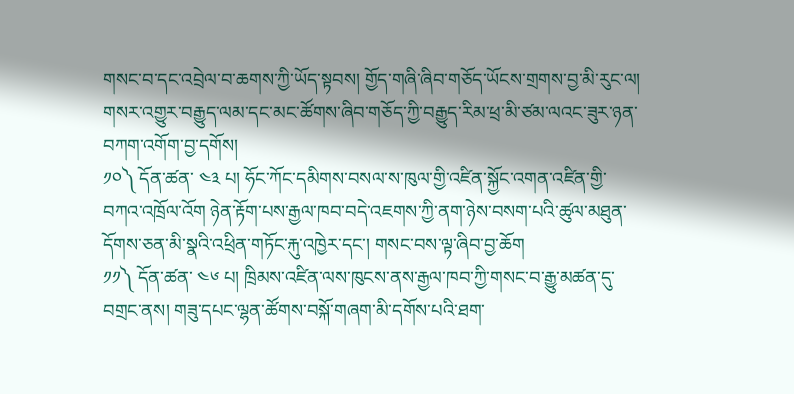གསང་བ་དང་འབྲེལ་བ་ཆགས་ཀྱི་ཡོད་སྟབས། གྱོད་གཞི་ཞིབ་གཅོད་ཡོངས་གྲགས་བྱ་མི་རུང་ལ། གསར་འགྱུར་བརྒྱུད་ལམ་དང་མང་ཚོགས་ཞིབ་གཅོད་ཀྱི་བརྒྱུད་རིམ་ཕྲ་མི་ཙམ་ལའང་ཟུར་ཉན་བཀག་འགོག་བྱ་དགོས།
༡༠༽ དོན་ཚན་ ༤༣ པ། ཧོང་ཀོང་དམིགས་བསལ་ས་ཁུལ་གྱི་འཛིན་སྐྱོང་འགན་འཛིན་གྱི་བཀའ་འཁྲོལ་འོག ཉེན་རྟོག་པས་རྒྱལ་ཁབ་བདེ་འཇགས་ཀྱི་ནག་ཉེས་བསག་པའི་ཚུལ་མཐུན་དོགས་ཅན་མི་སྣའི་འཕྲིན་གཏོང་རྐུ་འཁྱེར་དང་། གསང་བས་ལྟ་ཞིབ་བྱ་ཆོག
༡༡༽ དོན་ཚན་ ༤༦ པ། ཁྲིམས་འཛིན་ལས་ཁུངས་ནས་རྒྱལ་ཁབ་ཀྱི་གསང་བ་རྒྱུ་མཚན་དུ་བགྲང་ནས། གཟུ་དཔང་ལྷན་ཚོགས་བསྐོ་གཞག་མི་དགོས་པའི་ཐག་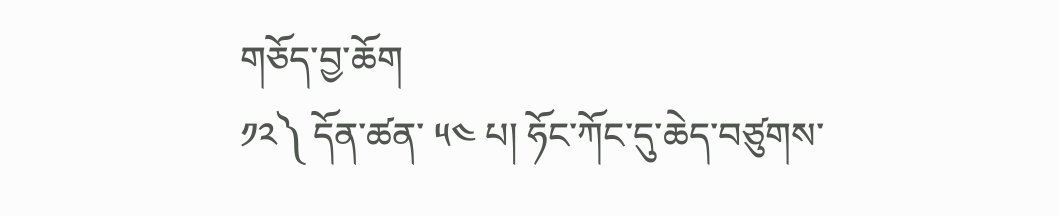གཅོད་བྱ་ཆོག
༡༢༽ དོན་ཚན་ ༥༤ པ། ཧོང་ཀོང་དུ་ཆེད་བཙུགས་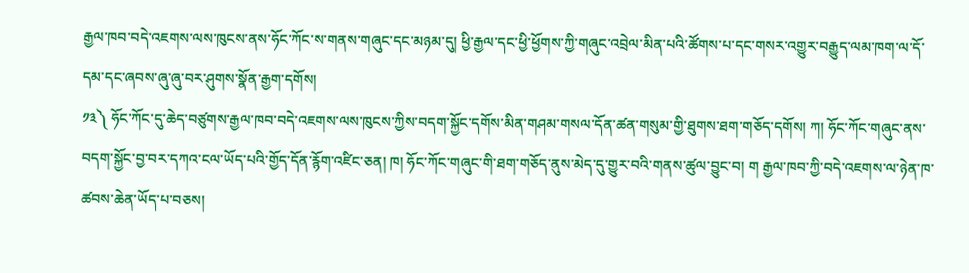རྒྱལ་ཁབ་བདེ་འཇགས་ལས་ཁུངས་ནས་ཧོང་ཀོང་ས་གནས་གཞུང་དང་མཉམ་དུ། ཕྱི་རྒྱལ་དང་ཕྱི་ཕྱོགས་ཀྱི་གཞུང་འབྲེལ་མིན་པའི་ཚོགས་པ་དང་གསར་འགྱུར་བརྒྱུད་ལམ་ཁག་ལ་དོ་དམ་དང་ཞབས་ཞུ་ཞུ་བར་ཤུགས་སྣོན་རྒྱག་དགོས།
༡༣༽ ཧོང་ཀོང་དུ་ཆེད་བཙུགས་རྒྱལ་ཁབ་བདེ་འཇགས་ལས་ཁུངས་ཀྱིས་བདག་སྐྱོང་དགོས་མིན་གཤམ་གསལ་དོན་ཚན་གསུམ་གྱི་ཐུགས་ཐག་གཅོད་དགོས། ཀ། ཧོང་ཀོང་གཞུང་ནས་བདག་སྐྱོང་བྱ་བར་དཀའ་ངལ་ཡོད་པའི་གྱོད་དོན་རྙོག་འཛིང་ཅན། ཁ། ཧོང་ཀོང་གཞུང་གི་ཐག་གཅོད་ནུས་མེད་དུ་གྱུར་བའི་གནས་ཚུལ་བྱུང་བ། ག རྒྱལ་ཁབ་ཀྱི་བདེ་འཇགས་ལ་ཉེན་ཁ་ཚབས་ཆེན་ཡོད་པ་བཅས།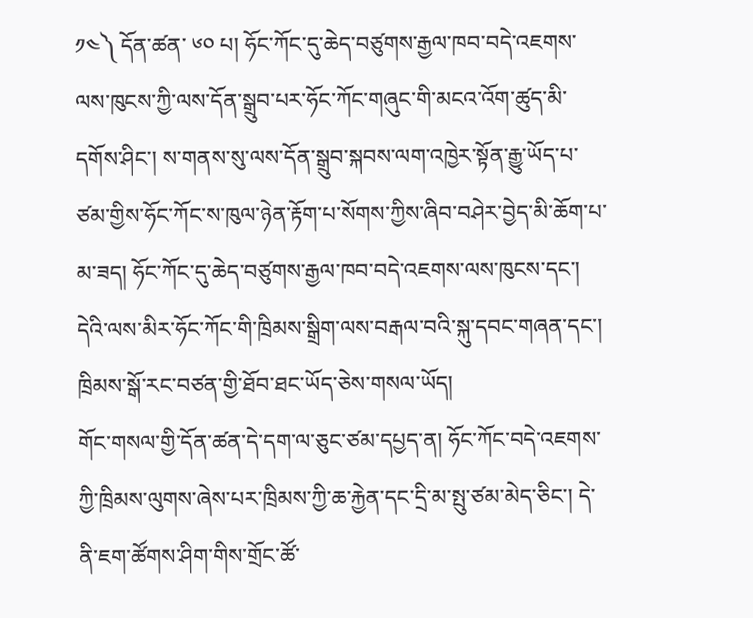༡༤༽ དོན་ཚན་ ༦༠ པ། ཧོང་ཀོང་དུ་ཆེད་བཙུགས་རྒྱལ་ཁབ་བདེ་འཇགས་ལས་ཁུངས་ཀྱི་ལས་དོན་སྒྲུབ་པར་ཧོང་ཀོང་གཞུང་གི་མངའ་འོག་ཚུད་མི་དགོས་ཤིང་། ས་གནས་སུ་ལས་དོན་སྒྲུབ་སྐབས་ལག་འཁྱེར་སྟོན་རྒྱུ་ཡོད་པ་ཙམ་གྱིས་ཧོང་ཀོང་ས་ཁུལ་ཉེན་རྟོག་པ་སོགས་ཀྱིས་ཞིབ་བཤེར་བྱེད་མི་ཆོག་པ་མ་ཟད། ཧོང་ཀོང་དུ་ཆེད་བཙུགས་རྒྱལ་ཁབ་བདེ་འཇགས་ལས་ཁུངས་དང་། དེའི་ལས་མིར་ཧོང་ཀོང་གི་ཁྲིམས་སྒྲིག་ལས་བརྒལ་བའི་སྐུ་དབང་གཞན་དང་། ཁྲིམས་སྒོ་རང་བཙན་གྱི་ཐོབ་ཐང་ཡོད་ཅེས་གསལ་ཡོད།
གོང་གསལ་གྱི་དོན་ཚན་དེ་དག་ལ་ཅུང་ཙམ་དཔྱད་ན། ཧོང་ཀོང་བདེ་འཇགས་ཀྱི་ཁྲིམས་ལུགས་ཞེས་པར་ཁྲིམས་ཀྱི་ཆ་རྐྱེན་དང་དྲི་མ་སྤུ་ཙམ་མེད་ཅིང་། དེ་ནི་ཇག་ཚོགས་ཤིག་གིས་གྲོང་ཚོ་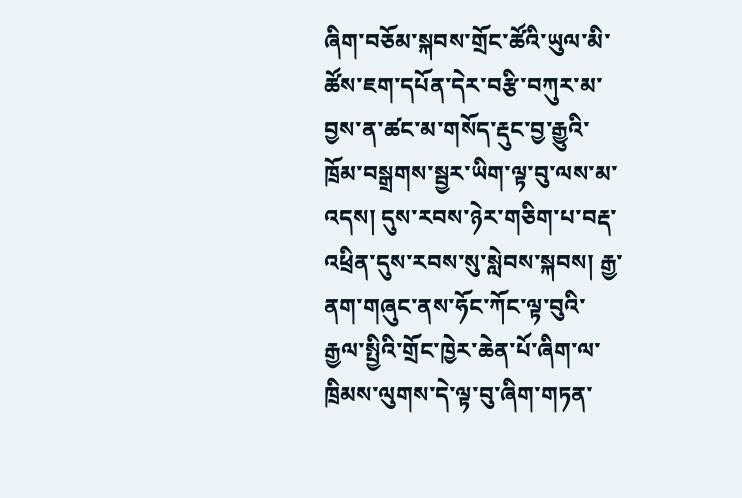ཞིག་བཅོམ་སྐབས་གྲོང་ཚོའི་ཡུལ་མི་ཚོས་ཇག་དཔོན་དེར་བརྩི་བཀུར་མ་བྱས་ན་ཚང་མ་གསོད་རྡུང་བྱ་རྒྱུའི་ཁྲོམ་བསྒྲགས་སྦྱར་ཡིག་ལྟ་བུ་ལས་མ་འདས། དུས་རབས་ཉེར་གཅིག་པ་བརྡ་འཕྲིན་དུས་རབས་སུ་སླེབས་སྐབས། རྒྱ་ནག་གཞུང་ནས་ཧོང་ཀོང་ལྟ་བུའི་རྒྱལ་སྤྱིའི་གྲོང་ཁྱེར་ཆེན་པོ་ཞིག་ལ་ཁྲིམས་ལུགས་དེ་ལྟ་བུ་ཞིག་གཏན་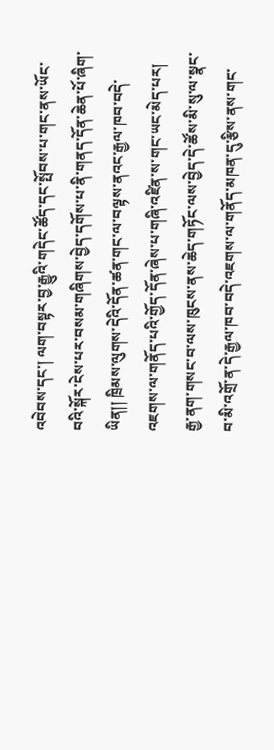འབེབས་དང་། ལག་བསྟར་བྱ་རྒྱུའི་གདེང་ཚོད་དང་སྤོབས་པ་གང་ནས་ཡོང་བའི་སྐོར་ངེས་པར་བསམ་གཞིགས་བྱེད་དགོས་པ་ནི་གནད་དོན་ཆེན་པོ་ཞིག་ཡིན།། ཁྲིམས་ལུགས་དེའི་དོན་ཚན་གང་ལ་བལྟས་ནའང་རྒྱལ་ཁབ་བདེ་འཇགས་ལ་གནོད་པའི་གྱོད་དོན་ཞེས་པ་གཞི་འཛིན་ས་གང་ཡང་མེད་པར། རྒྱ་ནག་གསང་བ་ལས་ཁུངས་ནས་ཆེད་གཏོང་ལས་བྱེད་དེ་ཚོས་མི་སུ་ལ་སྣང་བ་མི་འགྲོ་ན་དེ་རྒྱལ་ཁབ་བདེ་འཇགས་ལ་གནོད་མཁན་དུ་རྩིས་ནས་གང་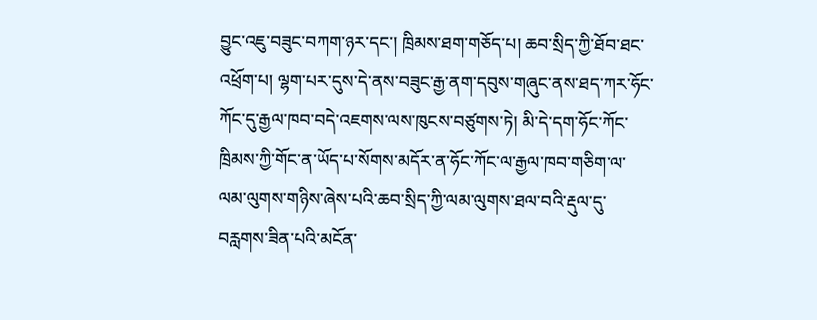བྱུང་འཇུ་བཟུང་བཀག་ཉར་དང་། ཁྲིམས་ཐག་གཅོད་པ། ཆབ་སྲིད་ཀྱི་ཐོབ་ཐང་འཕྲོག་པ། ལྷག་པར་དུས་དེ་ནས་བཟུང་རྒྱ་ནག་དབུས་གཞུང་ནས་ཐད་ཀར་ཧོང་ཀོང་དུ་རྒྱལ་ཁབ་བདེ་འཇགས་ལས་ཁུངས་བཙུགས་ཏེ། མི་དེ་དག་ཧོང་ཀོང་ཁྲིམས་ཀྱི་གོང་ན་ཡོད་པ་སོགས་མདོར་ན་ཧོང་ཀོང་ལ་རྒྱལ་ཁབ་གཅིག་ལ་ལམ་ལུགས་གཉིས་ཞེས་པའི་ཆབ་སྲིད་ཀྱི་ལམ་ལུགས་ཐལ་བའི་རྡུལ་དུ་བརླགས་ཟིན་པའི་མངོན་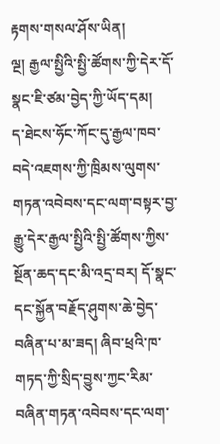རྟགས་གསལ་ཤོས་ཡིན།
ལྔ། རྒྱལ་སྤྱིའི་སྤྱི་ཚོགས་ཀྱི་དེར་དོ་སྣང་ཇི་ཙམ་བྱེད་ཀྱི་ཡོད་དམ།
ད་ཐེངས་ཧོང་ཀོང་དུ་རྒྱལ་ཁབ་བདེ་འཇགས་ཀྱི་ཁྲིམས་ལུགས་གཏན་འབེབས་དང་ལག་བསྟར་བྱ་རྒྱུ་དེར་རྒྱལ་སྤྱིའི་སྤྱི་ཚོགས་ཀྱིས་སྔོན་ཆད་དང་མི་འདྲ་བར། དོ་སྣང་དང་སྐྱོན་བརྗོད་ཤུགས་ཆེ་བྱེད་བཞིན་པ་མ་ཟད། ཞིབ་ཕྲའི་ཁ་གཏད་ཀྱི་སྲིད་བྱུས་ཀྱང་རིམ་བཞིན་གཏན་འབེབས་དང་ལག་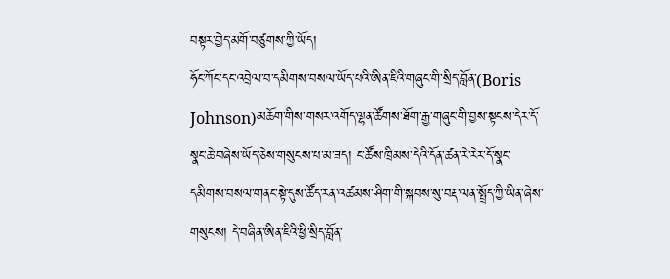བསྟར་བྱེད་མགོ་བཙུགས་ཀྱི་ཡོད།
ཧོང་ཀོང་དང་འབྲེལ་བ་དམིགས་བསལ་ཡོད་པའི་ཨིན་ཇིའི་གཞུང་གི་སྲིད་བློན་(Boris Johnson)མཆོག་གིས་གསར་འགོད་ལྷན་ཚོགས་ཐོག་རྒྱ་གཞུང་གི་བྱས་སྟངས་དེར་དོ་སྣང་ཆེ་བཞེས་ཡོད་ཅེས་གསུངས་པ་མ་ཟད། ང་ཚོས་ཁྲིམས་དེའི་དོན་ཚན་རེ་རེར་དོ་སྣང་དམིགས་བསལ་གནང་སྟེ་དུས་ཚོད་རན་འཚམས་ཤིག་གི་སྐབས་སུ་བརྡ་ལན་སྤྲོད་ཀྱི་ཡིན་ཞེས་གསུངས། དེ་བཞིན་ཨིན་ཇིའི་ཕྱི་སྲིད་བློན་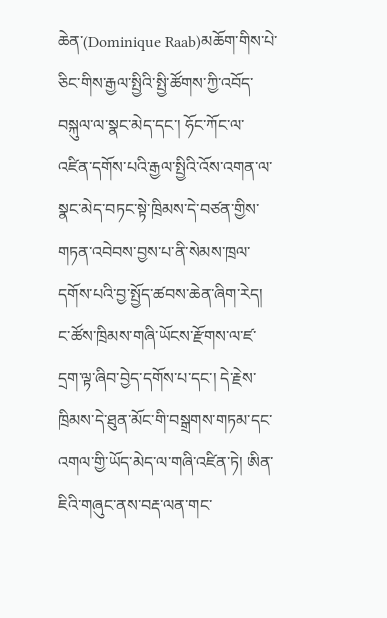ཆེན་(Dominique Raab)མཆོག་གིས་པེ་ཅིང་གིས་རྒྱལ་སྤྱིའི་སྤྱི་ཚོགས་ཀྱི་འབོད་བསྐུལ་ལ་སྣང་མེད་དང་། ཧོང་ཀོང་ལ་འཛིན་དགོས་པའི་རྒྱལ་སྤྱིའི་འོས་འགན་ལ་སྣང་མེད་བཏང་སྟེ་ཁྲིམས་དེ་བཙན་གྱིས་གཏན་འབེབས་བྱས་པ་ནི་སེམས་ཁྲལ་དགོས་པའི་བྱ་སྤྱོད་ཚབས་ཆེན་ཞིག་རེད། ང་ཚོས་ཁྲིམས་གཞི་ཡོངས་རྫོགས་ལ་ཛ་དྲག་ལྟ་ཞིབ་བྱེད་དགོས་པ་དང་། དེ་རྗེས་ཁྲིམས་དེ་ཐུན་མོང་གི་བསྒྲགས་གཏམ་དང་འགལ་གྱི་ཡོད་མེད་ལ་གཞི་འཛིན་ཏེ། ཨིན་ཇིའི་གཞུང་ནས་བརྡ་ལན་གང་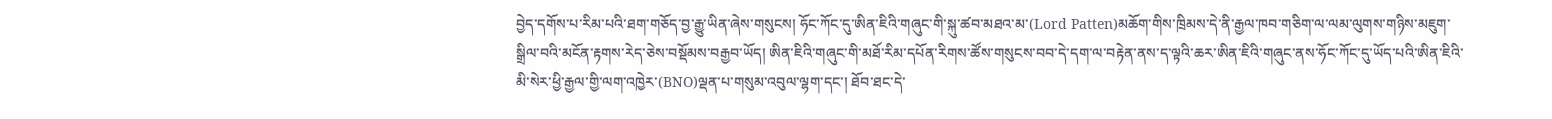བྱེད་དགོས་པ་རིམ་པའི་ཐག་གཅོད་བྱ་རྒྱུ་ཡིན་ཞེས་གསུངས། ཧོང་ཀོང་དུ་ཨིན་ཇིའི་གཞུང་གི་སྐུ་ཚབ་མཐའ་མ་(Lord Patten)མཆོག་གིས་ཁྲིམས་དེ་ནི་རྒྱལ་ཁབ་གཅིག་ལ་ལམ་ལུགས་གཉིས་མཇུག་སྒྲིལ་བའི་མངོན་རྟགས་རེད་ཅེས་བསྡོམས་བརྒྱབ་ཡོད། ཨིན་ཇིའི་གཞུང་གི་མཐོ་རིམ་དཔོན་རིགས་ཚོས་གསུངས་བབ་དེ་དག་ལ་བརྟེན་ནས་ད་ལྟའི་ཆར་ཨིན་ཇིའི་གཞུང་ནས་ཧོང་ཀོང་དུ་ཡོད་པའི་ཨིན་ཇིའི་མི་སེར་ཕྱི་རྒྱལ་གྱི་ལག་འཁྱེར་(BNO)ལྡན་པ་གསུམ་འབུལ་ལྷག་དང་། ཐོབ་ཐང་དེ་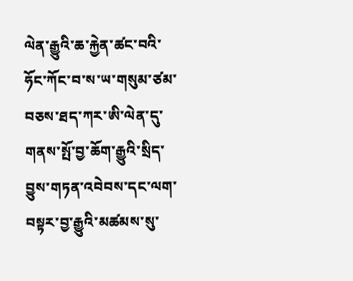ལེན་རྒྱུའི་ཆ་རྐྱེན་ཚང་བའི་ཧོང་ཀོང་བ་ས་ཡ་གསུམ་ཙམ་བཅས་ཐད་ཀར་ཨི་ལེན་དུ་གནས་སྤོ་བྱ་ཆོག་རྒྱུའི་སྲིད་བྱུས་གཏན་འབེབས་དང་ལག་བསྟར་བྱ་རྒྱུའི་མཚམས་སུ་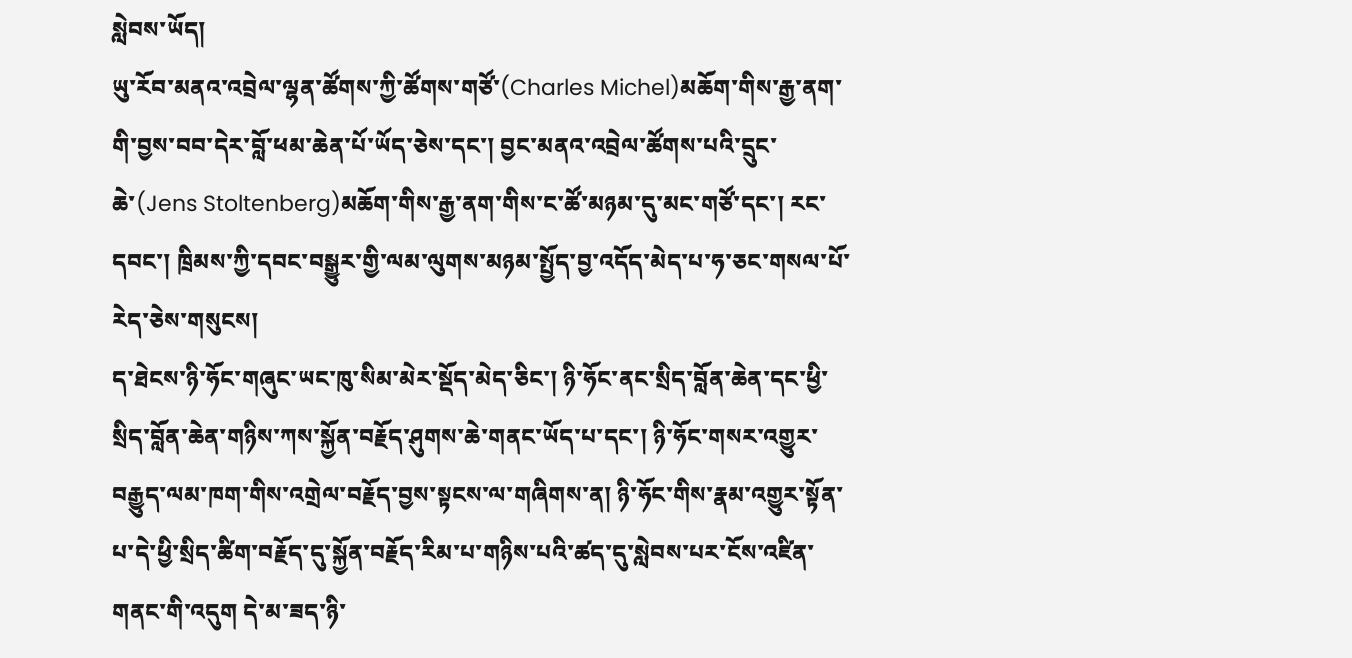སླེབས་ཡོད།
ཡུ་རོབ་མནའ་འབྲེལ་ལྷན་ཚོགས་ཀྱི་ཚོགས་གཙོ་(Charles Michel)མཆོག་གིས་རྒྱ་ནག་གི་བྱས་བབ་དེར་བློ་ཕམ་ཆེན་པོ་ཡོད་ཅེས་དང་། བྱང་མནའ་འབྲེལ་ཚོགས་པའི་དྲུང་ཆེ་(Jens Stoltenberg)མཆོག་གིས་རྒྱ་ནག་གིས་ང་ཚོ་མཉམ་དུ་མང་གཙོ་དང་། རང་དབང་། ཁྲིམས་ཀྱི་དབང་བསྒྱུར་གྱི་ལམ་ལུགས་མཉམ་སྤྱོད་བྱ་འདོད་མེད་པ་ཧ་ཅང་གསལ་པོ་རེད་ཅེས་གསུངས།
ད་ཐེངས་ཉི་ཧོང་གཞུང་ཡང་ཁུ་སིམ་མེར་སྡོད་མེད་ཅིང་། ཉི་ཧོང་ནང་སྲིད་བློན་ཆེན་དང་ཕྱི་སྲིད་བློན་ཆེན་གཉིས་ཀས་སྐྱོན་བརྗོད་ཤུགས་ཆེ་གནང་ཡོད་པ་དང་། ཉི་ཧོང་གསར་འགྱུར་བརྒྱུད་ལམ་ཁག་གིས་འགྲེལ་བརྗོད་བྱས་སྟངས་ལ་གཞིགས་ན། ཉི་ཧོང་གིས་རྣམ་འགྱུར་སྟོན་པ་དེ་ཕྱི་སྲིད་ཚིག་བརྗོད་དུ་སྐྱོན་བརྗོད་རིམ་པ་གཉིས་པའི་ཚད་དུ་སླེབས་པར་ངོས་འཛིན་གནང་གི་འདུག དེ་མ་ཟད་ཉི་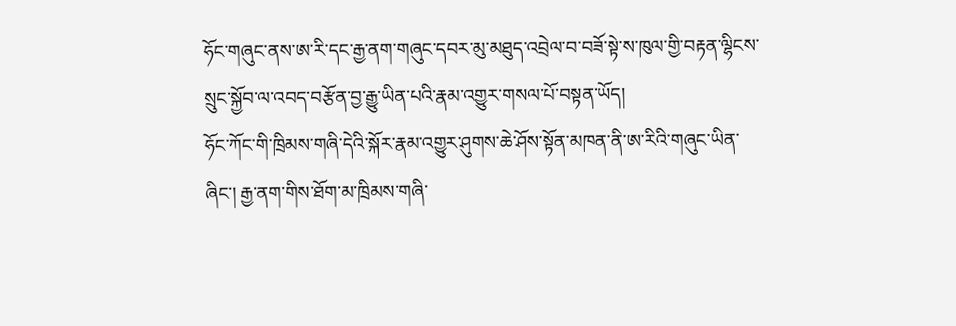ཧོང་གཞུང་ནས་ཨ་རི་དང་རྒྱ་ནག་གཞུང་དབར་མུ་མཐུད་འབྲེལ་བ་བཟོ་སྟེ་ས་ཁུལ་གྱི་བརྟན་ལྷིངས་སྲུང་སྐྱོབ་ལ་འབད་བརྩོན་བྱ་རྒྱུ་ཡིན་པའི་རྣམ་འགྱུར་གསལ་པོ་བསྟན་ཡོད།
ཧོང་ཀོང་གི་ཁྲིམས་གཞི་དེའི་སྐོར་རྣམ་འགྱུར་ཤུགས་ཆེ་ཤོས་སྟོན་མཁན་ནི་ཨ་རིའི་གཞུང་ཡིན་ཞིང་། རྒྱ་ནག་གིས་ཐོག་མ་ཁྲིམས་གཞི་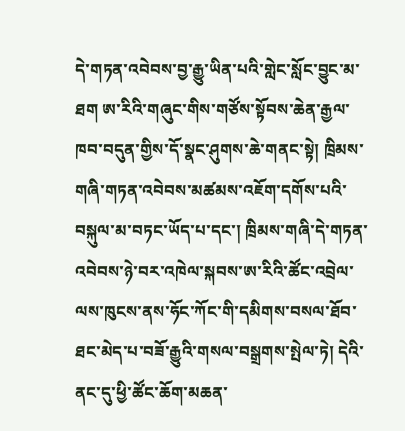དེ་གཏན་འབེབས་བྱ་རྒྱུ་ཡིན་པའི་གླེང་སློང་བྱུང་མ་ཐག ཨ་རིའི་གཞུང་གིས་གཙོས་སྟོབས་ཆེན་རྒྱལ་ཁབ་བདུན་གྱིས་དོ་སྣང་ཤུགས་ཆེ་གནང་སྟེ། ཁྲིམས་གཞི་གཏན་འབེབས་མཚམས་འཇོག་དགོས་པའི་བསྐུལ་མ་བཏང་ཡོད་པ་དང་། ཁྲིམས་གཞི་དེ་གཏན་འབེབས་ཉེ་བར་འཁེལ་སྐབས་ཨ་རིའི་ཚོང་འབྲེལ་ལས་ཁུངས་ནས་ཧོང་ཀོང་གི་དམིགས་བསལ་ཐོབ་ཐང་མེད་པ་བཟོ་རྒྱུའི་གསལ་བསྒྲགས་སྤེལ་ཏེ། དེའི་ནང་དུ་ཕྱི་ཚོང་ཆོག་མཆན་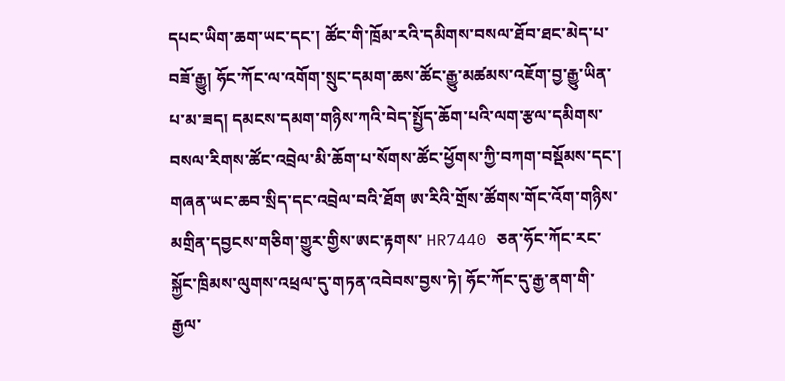དཔང་ཡིག་ཆག་ཡང་དང་། ཚོང་གི་ཁྲོམ་རའི་དམིགས་བསལ་ཐོབ་ཐང་མེད་པ་བཟོ་རྒྱུ། ཧོང་ཀོང་ལ་འགོག་སྲུང་དམག་ཆས་ཚོང་རྒྱུ་མཚམས་འཇོག་བྱ་རྒྱུ་ཡིན་པ་མ་ཟད། དམངས་དམག་གཉིས་ཀའི་བེད་སྤྱོད་ཆོག་པའི་ལག་རྩལ་དམིགས་བསལ་རིགས་ཚོང་འབྲེལ་མི་ཆོག་པ་སོགས་ཚོང་ཕྱོགས་ཀྱི་བཀག་བསྡོམས་དང་། གཞན་ཡང་ཆབ་སྲིད་དང་འབྲེལ་བའི་ཐོག ཨ་རིའི་གྲོས་ཚོགས་གོང་འོག་གཉིས་མགྲིན་དབྱངས་གཅིག་གྱུར་གྱིས་ཨང་རྟགས་ HR7440 ཅན་ཧོང་ཀོང་རང་སྐྱོང་ཁྲིམས་ལུགས་འཕྲལ་དུ་གཏན་འབེབས་བྱས་ཏེ། ཧོང་ཀོང་དུ་རྒྱ་ནག་གི་རྒྱལ་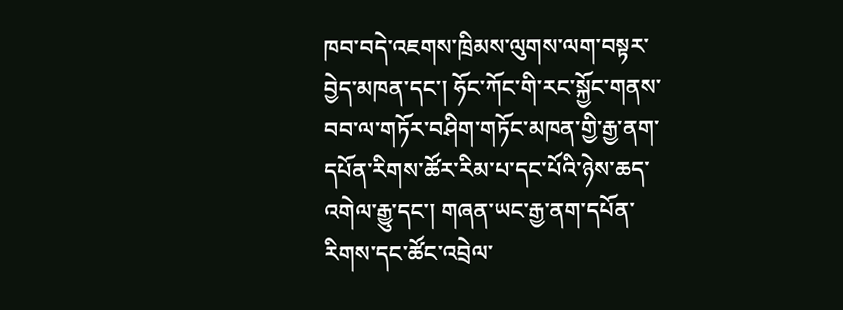ཁབ་བདེ་འཇགས་ཁྲིམས་ལུགས་ལག་བསྟར་བྱེད་མཁན་དང་། ཧོང་ཀོང་གི་རང་སྐྱོང་གནས་བབ་ལ་གཏོར་བཤིག་གཏོང་མཁན་གྱི་རྒྱ་ནག་དཔོན་རིགས་ཚོར་རིམ་པ་དང་པོའི་ཉེས་ཆད་འགེལ་རྒྱུ་དང་། གཞན་ཡང་རྒྱ་ནག་དཔོན་རིགས་དང་ཚོང་འབྲེལ་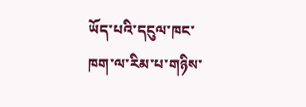ཡོད་པའི་དངུལ་ཁང་ཁག་ལ་རིམ་པ་གཉིས་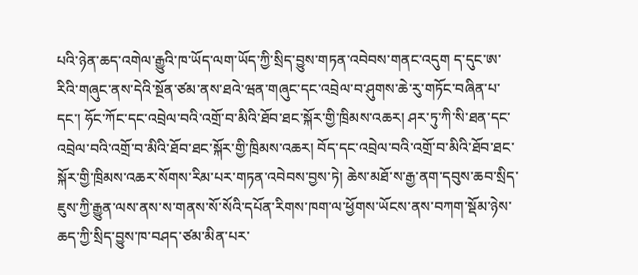པའི་ཉེན་ཆད་འགེལ་རྒྱུའི་ཁ་ཡོད་ལག་ཡོད་ཀྱི་སྲིད་བྱུས་གཏན་འབེབས་གནང་འདུག ད་དུང་ཨ་རིའི་གཞུང་ནས་དེའི་སྔོན་ཙམ་ནས་ཐའེ་ཝན་གཞུང་དང་འབྲེལ་བ་ཤུགས་ཆེ་རུ་གཏོང་བཞིན་པ་དང་། ཧོང་ཀོང་དང་འབྲེལ་བའི་འགྲོ་བ་མིའི་ཐོབ་ཐང་སྐོར་གྱི་ཁྲིམས་འཆར། ཤར་ཏུ་ཀི་སི་ཐན་དང་འབྲེལ་བའི་འགྲོ་བ་མིའི་ཐོབ་ཐང་སྐོར་གྱི་ཁྲིམས་འཆར། བོད་དང་འབྲེལ་བའི་འགྲོ་བ་མིའི་ཐོབ་ཐང་སྐོར་གྱི་ཁྲིམས་འཆར་སོགས་རིམ་པར་གཏན་འབེབས་བྱས་ཏེ། ཆེས་མཐོ་ས་རྒྱ་ནག་དབུས་ཆབ་སྲིད་ཇུས་ཀྱི་རྒྱུན་ལས་ནས་ས་གནས་སོ་སོའི་དཔོན་རིགས་ཁག་ལ་ཕྱོགས་ཡོངས་ནས་བཀག་སྡོམ་ཉེས་ཆད་ཀྱི་སྲིད་བྱུས་ཁ་བཤད་ཙམ་མིན་པར་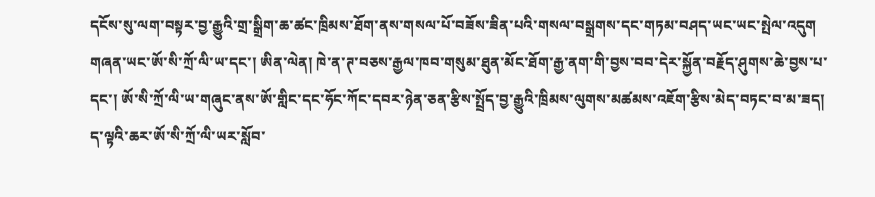དངོས་སུ་ལག་བསྟར་བྱ་རྒྱུའི་གྲ་སྒྲིག་ཆ་ཚང་ཁྲིམས་ཐོག་ནས་གསལ་པོ་བཟོས་ཟིན་པའི་གསལ་བསྒྲགས་དང་གཏམ་བཤད་ཡང་ཡང་སྤེལ་འདུག
གཞན་ཡང་ཨོ་སི་ཀྲོ་ལི་ཡ་དང་། ཨིན་ལེན། ཁེ་ན་ཊ་བཅས་རྒྱལ་ཁབ་གསུམ་ཐུན་མོང་ཐོག་རྒྱ་ནག་གི་བྱས་བབ་དེར་སྐྱོན་བརྗོད་ཤུགས་ཆེ་བྱས་པ་དང་། ཨོ་སི་ཀྲོ་ལི་ཡ་གཞུང་ནས་ཨོ་གླིང་དང་ཧོང་ཀོང་དབར་ཉེན་ཅན་རྩིས་སྤྲོད་བྱ་རྒྱུའི་ཁྲིམས་ལུགས་མཚམས་འཇོག་རྩིས་མེད་བཏང་བ་མ་ཟད། ད་ལྟའི་ཆར་ཨོ་སི་ཀྲོ་ལི་ཡར་སློབ་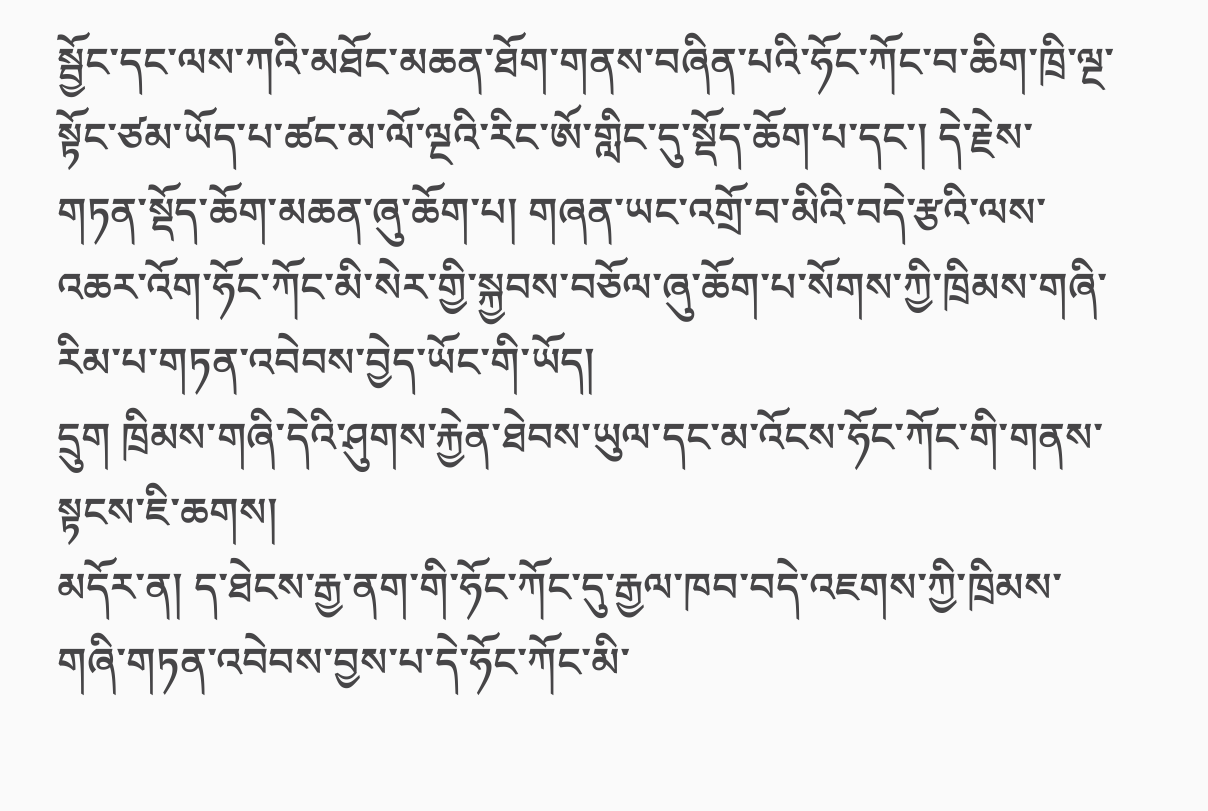སྦྱོང་དང་ལས་ཀའི་མཐོང་མཆན་ཐོག་གནས་བཞིན་པའི་ཧོང་ཀོང་བ་ཆིག་ཁྲི་ལྔ་སྟོང་ཙམ་ཡོད་པ་ཚང་མ་ལོ་ལྔའི་རིང་ཨོ་གླིང་དུ་སྡོད་ཆོག་པ་དང་། དེ་རྗེས་གཏན་སྡོད་ཆོག་མཆན་ཞུ་ཆོག་པ། གཞན་ཡང་འགྲོ་བ་མིའི་བདེ་རྩའི་ལས་འཆར་འོག་ཧོང་ཀོང་མི་སེར་གྱི་སྐྱབས་བཅོལ་ཞུ་ཆོག་པ་སོགས་ཀྱི་ཁྲིམས་གཞི་རིམ་པ་གཏན་འབེབས་བྱེད་ཡོང་གི་ཡོད།
དྲུག ཁྲིམས་གཞི་དེའི་ཤུགས་རྐྱེན་ཐེབས་ཡུལ་དང་མ་འོངས་ཧོང་ཀོང་གི་གནས་སྟངས་ཇི་ཆགས།
མདོར་ན། ད་ཐེངས་རྒྱ་ནག་གི་ཧོང་ཀོང་དུ་རྒྱལ་ཁབ་བདེ་འཇགས་ཀྱི་ཁྲིམས་གཞི་གཏན་འབེབས་བྱས་པ་དེ་ཧོང་ཀོང་མི་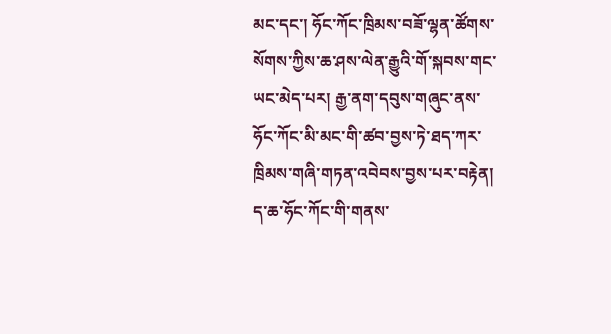མང་དང་། ཧོང་ཀོང་ཁྲིམས་བཟོ་ལྷན་ཚོགས་སོགས་ཀྱིས་ཆ་ཤས་ལེན་རྒྱུའི་གོ་སྐབས་གང་ཡང་མེད་པར། རྒྱ་ནག་དབུས་གཞུང་ནས་ཧོང་ཀོང་མི་མང་གི་ཚབ་བྱས་ཏེ་ཐད་ཀར་ཁྲིམས་གཞི་གཏན་འབེབས་བྱས་པར་བརྟེན། ད་ཆ་ཧོང་ཀོང་གི་གནས་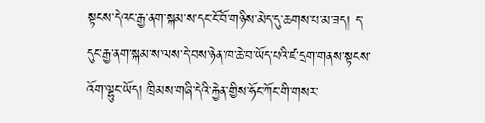སྟངས་དེའང་རྒྱ་ནག་སྐམ་ས་དང་ངོ་བོ་གཉིས་མེད་དུ་ཆགས་པ་མ་ཟད། ད་དུང་རྒྱ་ནག་སྐམ་ས་ལས་དེ་བས་ཉེན་ཁ་ཆེ་བ་ཡོད་པའི་ཛ་དྲག་གནས་སྟངས་འོག་ལྷུང་ཡོད། ཁྲིམས་གཞི་དེའི་རྐྱེན་གྱིས་ཧོང་ཀོང་གི་གསར་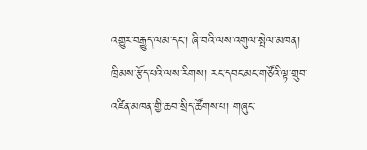འགྱུར་བརྒྱུད་ལམ་དང་། ཞི་བའི་ལས་འགུལ་སྤེལ་མཁན། ཁྲིམས་རྩོད་པའི་ལས་རིགས། རང་དབང་མང་གཙོའི་ལྟ་གྲུབ་འཛིན་མཁན་གྱི་ཆབ་སྲིད་ཚོགས་པ། གཞུང་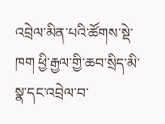འབྲེལ་མིན་པའི་ཚོགས་སྡེ་ཁག ཕྱི་རྒྱལ་གྱི་ཆབ་སྲིད་མི་སྣ་དང་འབྲེལ་བ་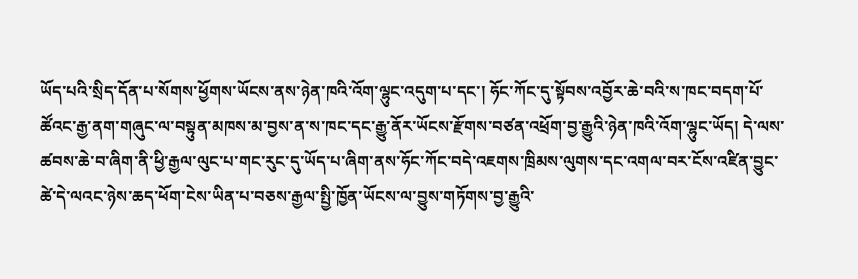ཡོད་པའི་སྲིད་དོན་པ་སོགས་ཕྱོགས་ཡོངས་ནས་ཉེན་ཁའི་འོག་ལྷུང་འདུག་པ་དང་། ཧོང་ཀོང་དུ་སྟོབས་འབྱོར་ཆེ་བའི་ས་ཁང་བདག་པོ་ཚོའང་རྒྱ་ནག་གཞུང་ལ་བསྟུན་མཁས་མ་བྱས་ན་ས་ཁང་དང་རྒྱུ་ནོར་ཡོངས་རྫོགས་བཙན་འཕྲོག་བྱ་རྒྱུའི་ཉེན་ཁའི་འོག་ལྷུང་ཡོད། དེ་ལས་ཚབས་ཆེ་བ་ཞིག་ནི་ཕྱི་རྒྱལ་ལུང་པ་གང་རུང་དུ་ཡོད་པ་ཞིག་ནས་ཧོང་ཀོང་བདེ་འཇགས་ཁྲིམས་ལུགས་དང་འགལ་བར་ངོས་འཛིན་བྱུང་ཚེ་དེ་ལའང་ཉེས་ཆད་ཕོག་ངེས་ཡིན་པ་བཅས་རྒྱལ་སྤྱི་ཁྱོན་ཡོངས་ལ་བྱུས་གཏོགས་བྱ་རྒྱུའི་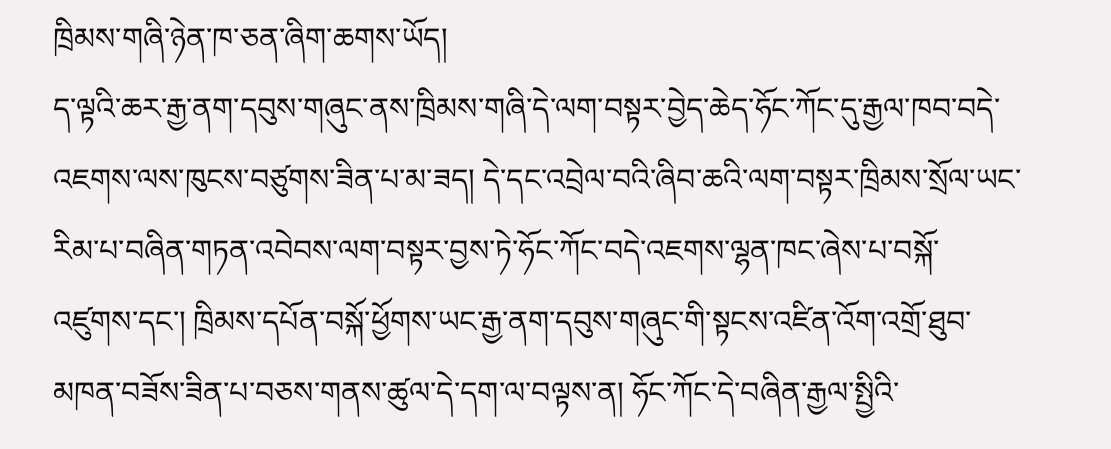ཁྲིམས་གཞི་ཉེན་ཁ་ཅན་ཞིག་ཆགས་ཡོད།
ད་ལྟའི་ཆར་རྒྱ་ནག་དབུས་གཞུང་ནས་ཁྲིམས་གཞི་དེ་ལག་བསྟར་བྱེད་ཆེད་ཧོང་ཀོང་དུ་རྒྱལ་ཁབ་བདེ་འཇགས་ལས་ཁུངས་བཙུགས་ཟིན་པ་མ་ཟད། དེ་དང་འབྲེལ་བའི་ཞིབ་ཆའི་ལག་བསྟར་ཁྲིམས་སྲོལ་ཡང་རིམ་པ་བཞིན་གཏན་འབེབས་ལག་བསྟར་བྱས་ཏེ་ཧོང་ཀོང་བདེ་འཇགས་ལྷན་ཁང་ཞེས་པ་བསྐོ་འཛུགས་དང་། ཁྲིམས་དཔོན་བསྐོ་ཕྱོགས་ཡང་རྒྱ་ནག་དབུས་གཞུང་གི་སྟངས་འཛིན་འོག་འགྲོ་ཐུབ་མཁན་བཟོས་ཟིན་པ་བཅས་གནས་ཚུལ་དེ་དག་ལ་བལྟས་ན། ཧོང་ཀོང་དེ་བཞིན་རྒྱལ་སྤྱིའི་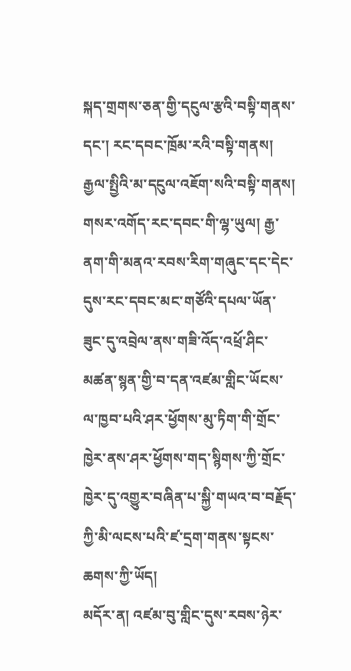སྐད་གྲགས་ཅན་གྱི་དངུལ་རྩའི་བསྟི་གནས་དང་། རང་དབང་ཁྲོམ་རའི་བསྟི་གནས། རྒྱལ་སྤྱིའི་མ་དངུལ་འཇོག་སའི་བསྟི་གནས། གསར་འགོད་རང་དབང་གི་ལྷ་ཡུལ། རྒྱ་ནག་གི་མནའ་རབས་རིག་གཞུང་དང་དེང་དུས་རང་དབང་མང་གཙོའི་དཔལ་ཡོན་ཟུང་དུ་འབྲེལ་ནས་གཟི་འོད་འཕྲོ་ཤིང་མཚན་སྙན་གྱི་བ་དན་འཛམ་གླིང་ཡོངས་ལ་ཁྱབ་པའི་ཤར་ཕྱོགས་མུ་ཏིག་གི་གྲོང་ཁྱེར་ནས་ཤར་ཕྱོགས་གད་སྙིགས་ཀྱི་གྲོང་ཁྱེར་དུ་འགྱུར་བཞིན་པ་སྐྱི་གཡའ་བ་བརྗོད་ཀྱི་མི་ལངས་པའི་ཛ་དྲག་གནས་སྟངས་ཆགས་ཀྱི་ཡོད།
མདོར་ན། འཛམ་བུ་གླིང་དུས་རབས་ཉེར་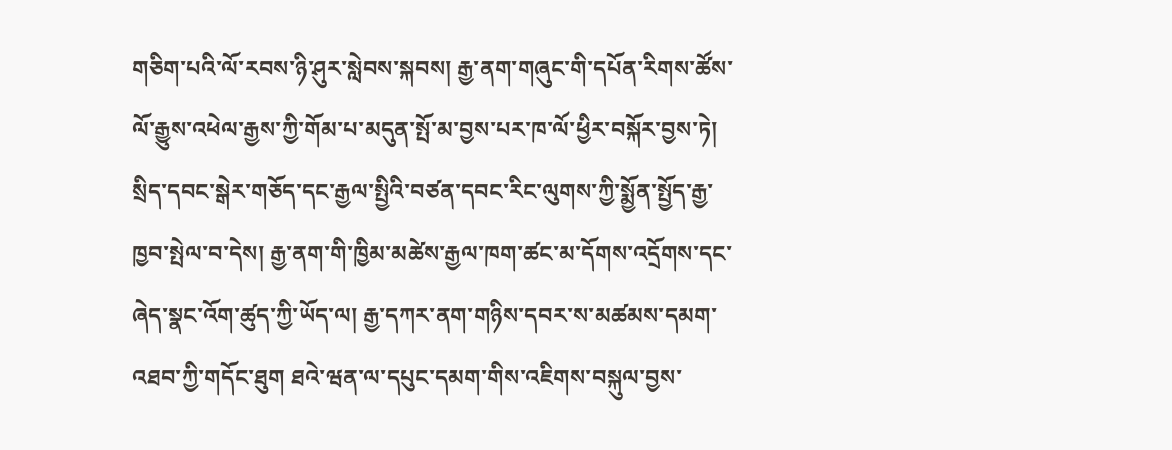གཅིག་པའི་ལོ་རབས་ཉི་ཤུར་སླེབས་སྐབས། རྒྱ་ནག་གཞུང་གི་དཔོན་རིགས་ཚོས་ལོ་རྒྱུས་འཕེལ་རྒྱས་ཀྱི་གོམ་པ་མདུན་སྤོ་མ་བྱས་པར་ཁ་ལོ་ཕྱིར་བསྐོར་བྱས་ཏེ། སྲིད་དབང་སྒེར་གཅོད་དང་རྒྱལ་སྤྱིའི་བཙན་དབང་རིང་ལུགས་ཀྱི་སྨྱོན་སྤྱོད་རྒྱ་ཁྱབ་སྤེལ་བ་དེས། རྒྱ་ནག་གི་ཁྱིམ་མཚེས་རྒྱལ་ཁག་ཚང་མ་དོགས་འདྲོགས་དང་ཞེད་སྣང་འོག་ཚུད་ཀྱི་ཡོད་ལ། རྒྱ་དཀར་ནག་གཉིས་དབར་ས་མཚམས་དམག་འཐབ་ཀྱི་གདོང་ཐུག ཐའེ་ཝན་ལ་དཔུང་དམག་གིས་འཇིགས་བསྐུལ་བྱས་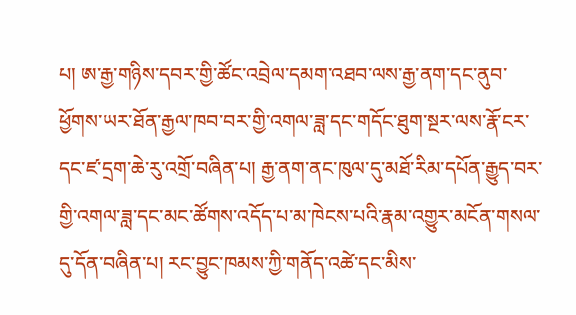པ། ཨ་རྒྱ་གཉིས་དབར་གྱི་ཚོང་འབྲེལ་དམག་འཐབ་ལས་རྒྱ་ནག་དང་ནུབ་ཕྱོགས་ཡར་ཐོན་རྒྱལ་ཁབ་བར་གྱི་འགལ་ཟླ་དང་གདོང་ཐུག་སྔར་ལས་རྣོ་ངར་དང་ཛ་དྲག་ཆེ་རུ་འགྲོ་བཞིན་པ། རྒྱ་ནག་ནང་ཁུལ་དུ་མཐོ་རིམ་དཔོན་རྒྱུད་བར་གྱི་འགལ་ཟླ་དང་མང་ཚོགས་འདོད་པ་མ་ཁེངས་པའི་རྣམ་འགྱུར་མངོན་གསལ་དུ་དོན་བཞིན་པ། རང་བྱུང་ཁམས་ཀྱི་གནོད་འཚེ་དང་མིས་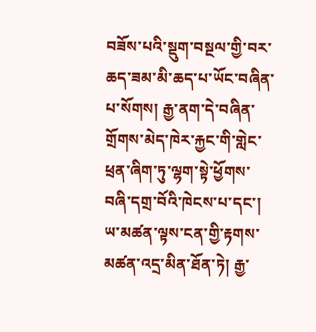བཟོས་པའི་སྡུག་བསྔལ་གྱི་བར་ཆད་ཟམ་མི་ཆད་པ་ཡོང་བཞིན་པ་སོགས། རྒྱ་ནག་དེ་བཞིན་གྲོགས་མེད་ཁེར་རྐྱང་གི་གླེང་ཕྲན་ཞིག་ཏུ་ལྷག་སྟེ་ཕྱོགས་བཞི་དགྲ་བོའི་ཁེངས་པ་དང་། ཡ་མཚན་ལྟས་ངན་གྱི་རྟགས་མཚན་འདྲ་མིན་ཐོན་ཏེ། རྒྱ་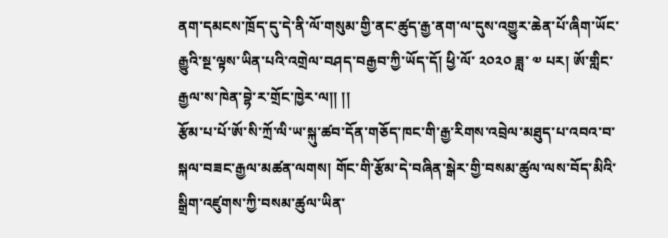ནག་དམངས་ཁྲོད་དུ་དེ་ནི་ལོ་གསུམ་གྱི་ནང་ཚུད་རྒྱ་ནག་ལ་དུས་འགྱུར་ཆེན་པོ་ཞིག་ཡོང་རྒྱུའི་སྔ་ལྟས་ཡིན་པའི་འགྲེལ་བཤད་བརྒྱབ་ཀྱི་ཡོད་དོ། ཕྱི་ལོ་ ༢༠༢༠ ཟླ་ ༧ པར། ཨོ་གླིང་རྒྱལ་ས་ཁེན་བྷེ་ར་གྲོང་ཁྱེར་ལ།། །།
རྩོམ་པ་པོ་ཨོ་སི་ཀྲོ་ལི་ཡ་སྐུ་ཚབ་དོན་གཅོད་ཁང་གི་རྒྱ་རིགས་འབྲེལ་མཐུད་པ་འབའ་བ་སྐལ་བཟང་རྒྱལ་མཚན་ལགས། གོང་གི་རྩོམ་དེ་བཞིན་སྒེར་གྱི་བསམ་ཚུལ་ལས་བོད་མིའི་སྒྲིག་འཛུགས་ཀྱི་བསམ་ཚུལ་ཡིན་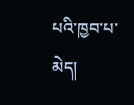པའི་ཁྱབ་པ་མེད།